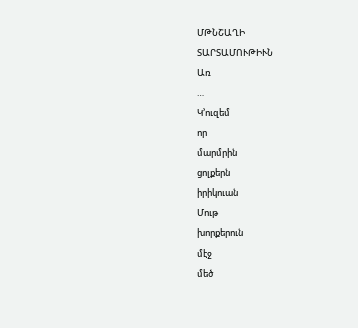ՄԹՆՇԱՂԻ
ՏԱՐՏԱՄՈՒԹԻՒՆ
Առ
…
Կ’ուզեմ
որ
մարմրին
ցոլքերն
իրիկուան
Մութ
խորքերուն
մէջ
մեծ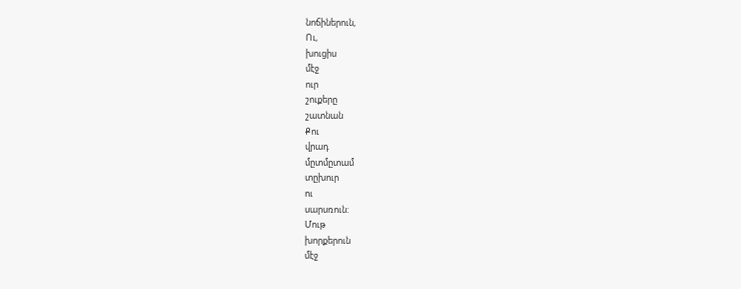նոճիներուն,
Ու,
խուցիս
մէջ
ուր
շուքերը
շատնան
Քու
վրադ
մըտմըտամ
տըխուր
ու
սարսռուն:
Մութ
խորքերուն
մէջ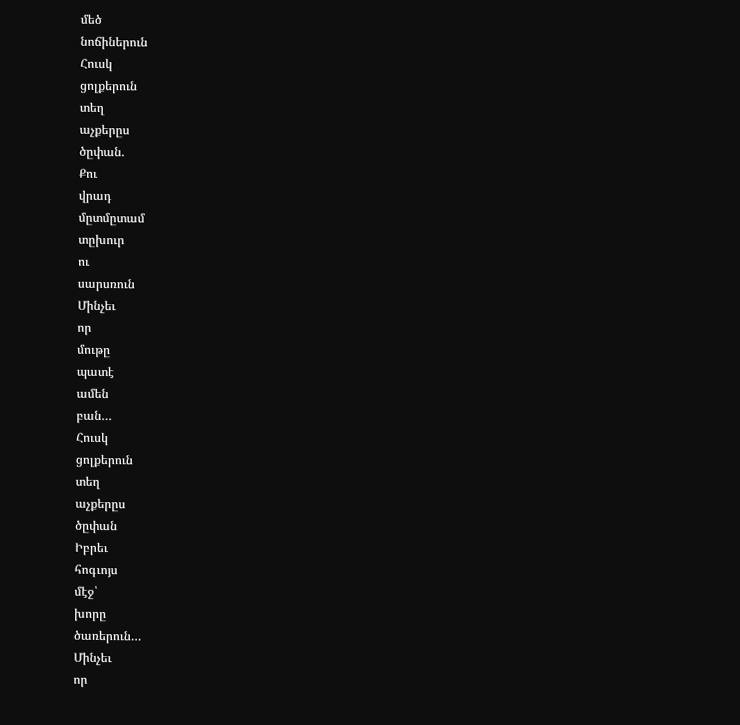մեծ
նոճիներուն
Հուսկ
ցոլքերուն
տեղ
աչքերըս
ծըփան.
Քու
վրադ
մըտմըտամ
տըխուր
ու
սարսռուն
Մինչեւ
որ
մութը
պատէ
ամեն
բան…
Հուսկ
ցոլքերուն
տեղ
աչքերըս
ծըփան
Իբրեւ
հոգւոյս
մէջ՝
խորը
ծառերուն…
Մինչեւ
որ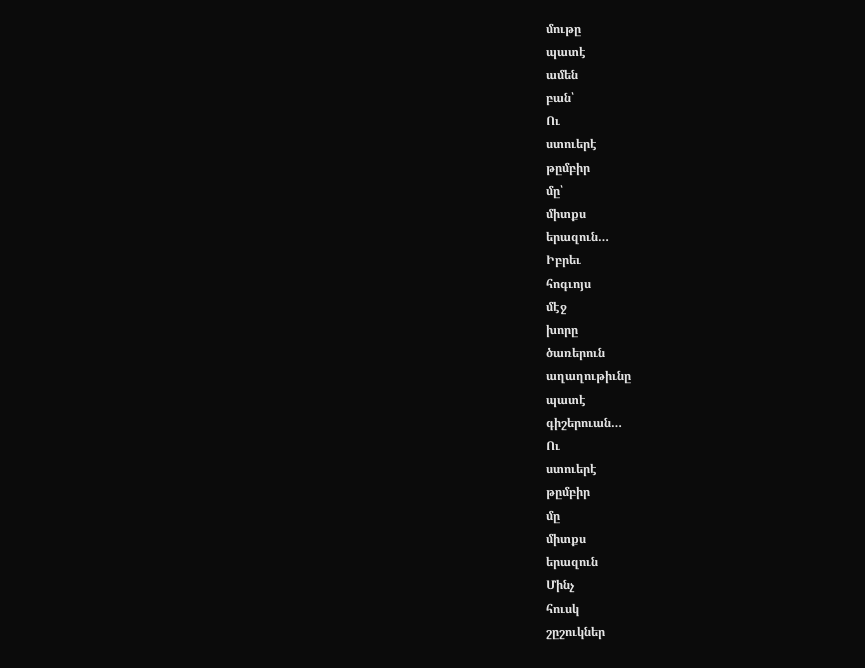մութը
պատէ
ամեն
բան՝
Ու
ստուերէ
թըմբիր
մը՝
միտքս
երազուն…
Իբրեւ
հոգւոյս
մէջ
խորը
ծառերուն
աղաղութիւնը
պատէ
գիշերուան…
Ու
ստուերէ
թըմբիր
մը
միտքս
երազուն
Մինչ
հուսկ
շըշուկներ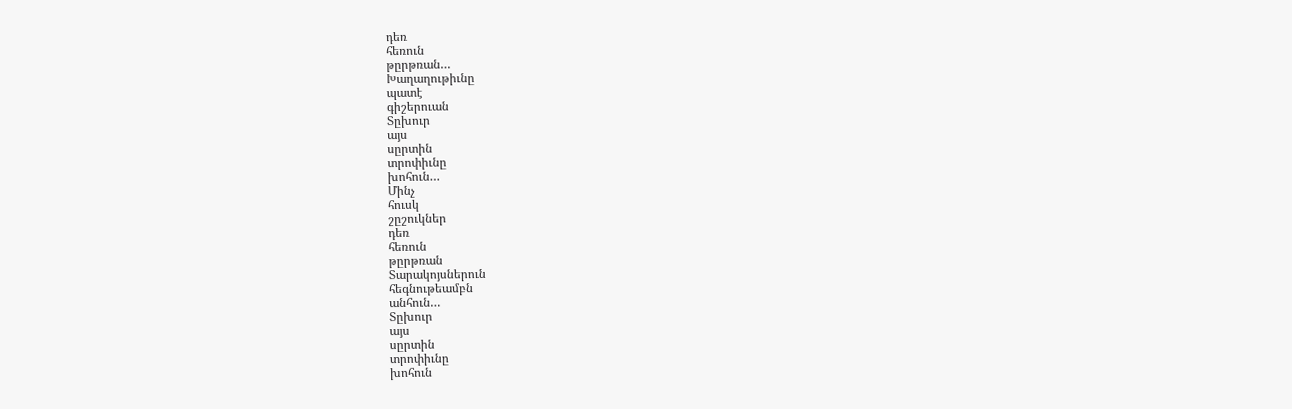դեռ
հեռուն
թըրթռան…
Խաղաղութիւնը
պատէ
գիշերուան
Տըխուր
այս
սըրտին
տրոփիւնը
խոհուն…
Մինչ
հուսկ
շըշուկներ
դեռ
հեռուն
թըրթռան
Տարակոյսներուն
հեգնութեամբն
անհուն…
Տըխուր
այս
սըրտին
տրոփիւնը
խոհուն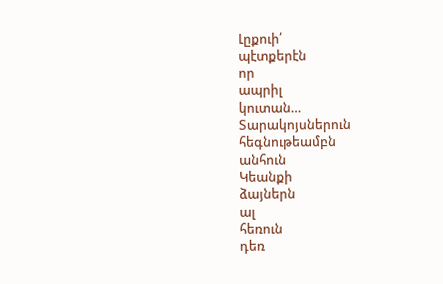Լըքուի՛
պէտքերէն
որ
ապրիլ
կուտան…
Տարակոյսներուն
հեգնութեամբն
անհուն
Կեանքի
ձայներն
ալ
հեռուն
դեռ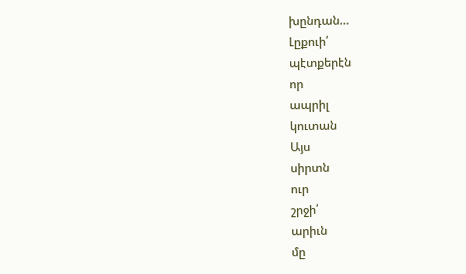խընդան…
Լըքուի՛
պէտքերէն
որ
ապրիլ
կուտան
Այս
սիրտն
ուր
շրջի՛
արիւն
մը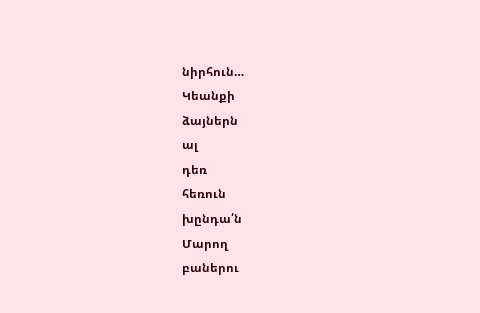նիրհուն…
Կեանքի
ձայներն
ալ
դեռ
հեռուն
խընդա՛ն
Մարող
բաներու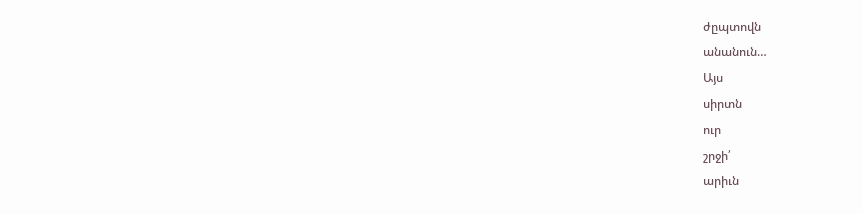ժըպտովն
անանուն…
Այս
սիրտն
ուր
շրջի՛
արիւն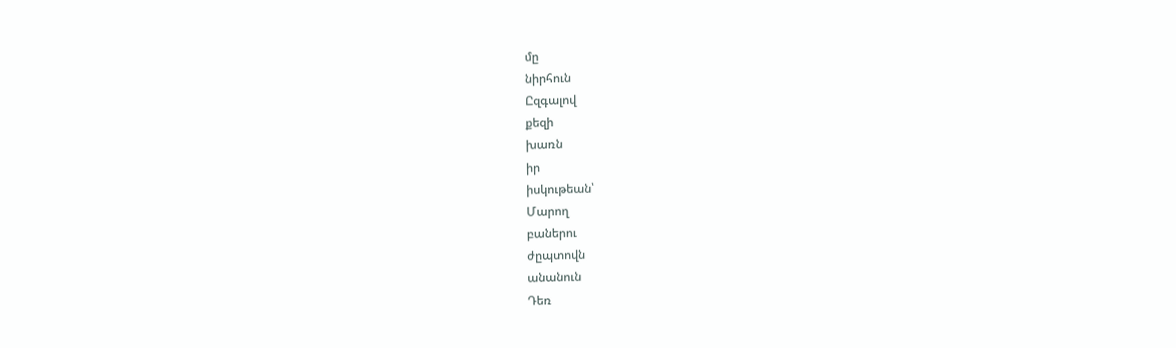մը
նիրհուն
Ըզգալով
քեզի
խառն
իր
իսկութեան՝
Մարող
բաներու
ժըպտովն
անանուն
Դեռ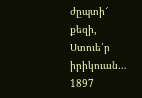ժըպտի՜
քեզի,
Ստուե՛ր
իրիկուան…
1897